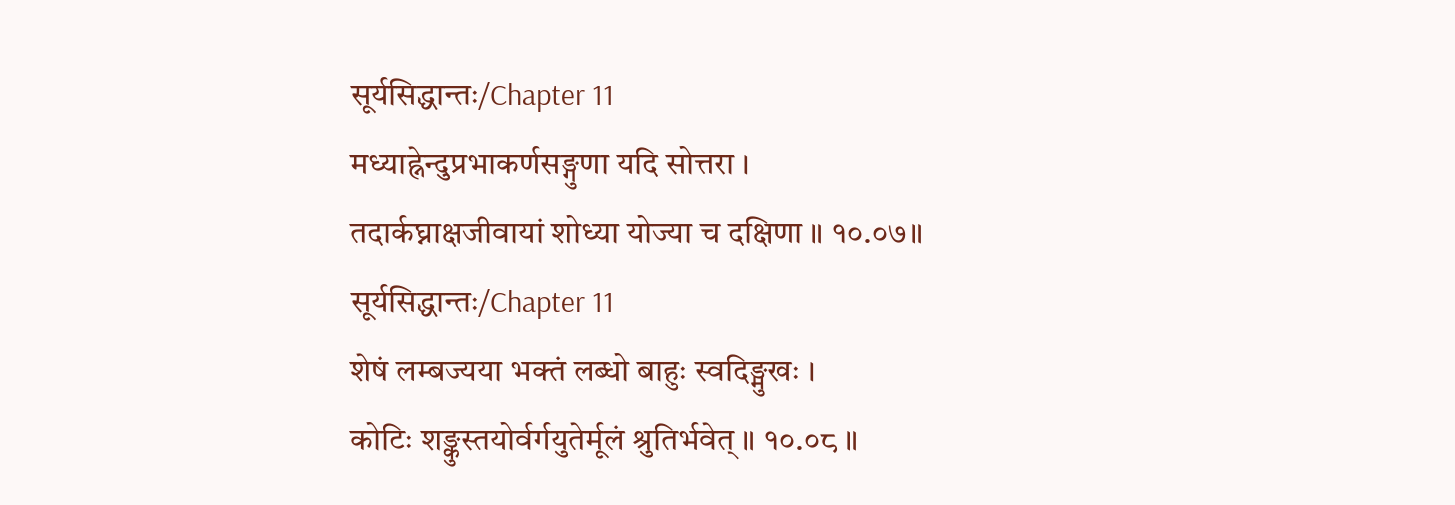सूर्यसिद्धान्तः/Chapter 11
मध्याह्नेन्दुप्रभाकर्णसङ्गुणा यदि सोत्तरा ।
तदार्कघ्नाक्षजीवायां शोध्या योज्या च दक्षिणा ॥ १०.०७॥
सूर्यसिद्धान्तः/Chapter 11
शेषं लम्बज्यया भक्तं लब्धो बाहुः स्वदिङ्मुखः ।
कोटिः शङ्कुस्तयोर्वर्गयुतेर्मूलं श्रुतिर्भवेत् ॥ १०.०८ ॥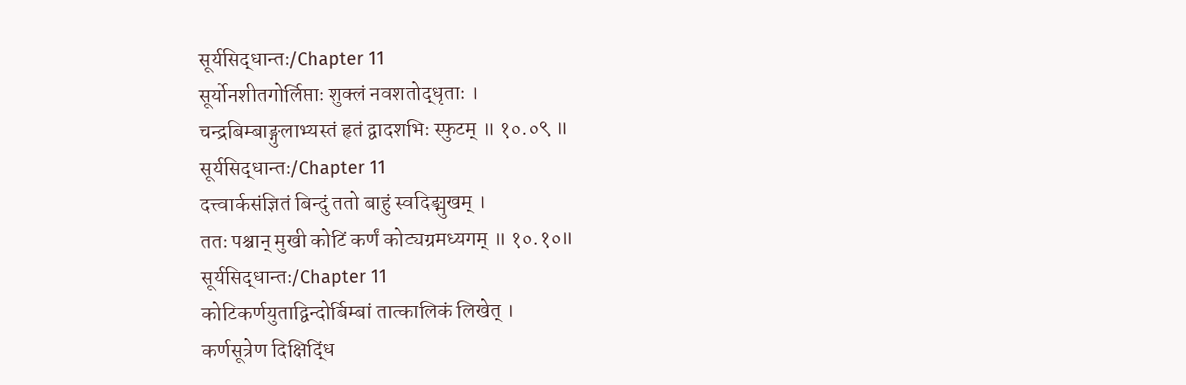सूर्यसिद्धान्तः/Chapter 11
सूर्योनशीतगोर्लिप्ताः शुक्लं नवशतोद्धृताः ।
चन्द्रबिम्बाङ्गुलाभ्यस्तं हृतं द्वादशभिः स्फुटम् ॥ १०.०९ ॥
सूर्यसिद्धान्तः/Chapter 11
दत्त्वार्कसंज्ञितं बिन्दुं ततो बाहुं स्वदिङ्मुखम् ।
ततः पश्चान् मुखी कोटिं कर्णं कोट्यग्रमध्यगम् ॥ १०.१०॥
सूर्यसिद्धान्तः/Chapter 11
कोटिकर्णयुताद्विन्दोर्बिम्बां तात्कालिकं लिखेत् ।
कर्णसूत्रेण दिक्षिद्धिं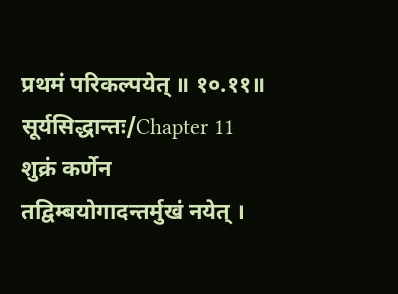प्रथमं परिकल्पयेत् ॥ १०.११॥
सूर्यसिद्धान्तः/Chapter 11
शुक्रं कर्णेन तद्विम्बयोगादन्तर्मुखं नयेत् ।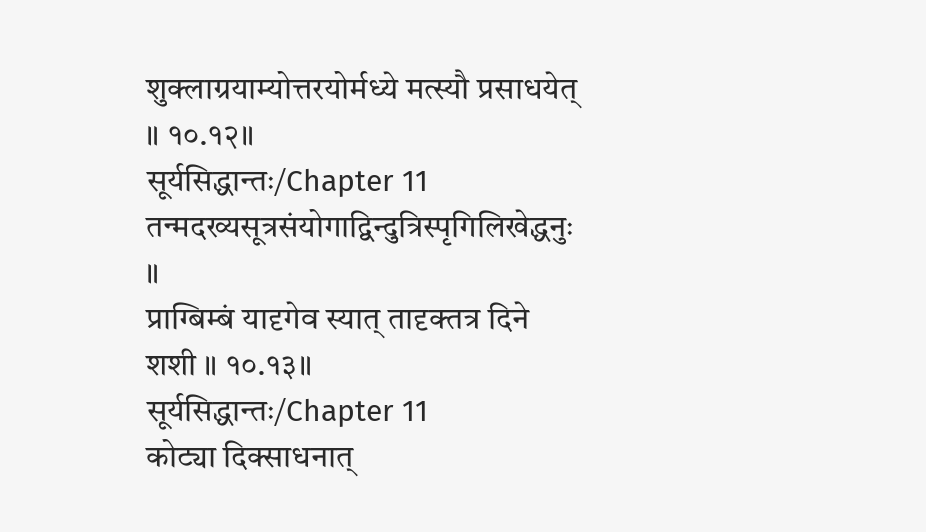शुक्लाग्रयाम्योत्तरयोर्मध्ये मत्स्यौ प्रसाधयेत् ॥ १०.१२॥
सूर्यसिद्धान्तः/Chapter 11
तन्मदख्यसूत्रसंयोगाद्विन्दुत्रिस्पृगिलिखेद्धनुः ॥
प्राग्बिम्बं यादृगेव स्यात् तादृक्तत्र दिने शशी ॥ १०.१३॥
सूर्यसिद्धान्तः/Chapter 11
कोट्या दिक्साधनात्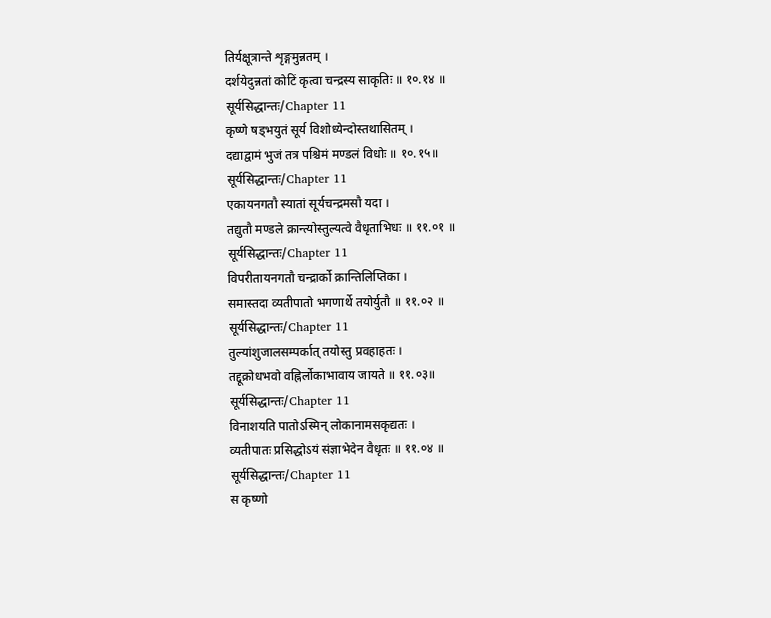तिर्यक्षूत्रान्ते शृङ्गमुन्नतम् ।
दर्शयेदुन्नतां कोटिं कृत्वा चन्द्रस्य साकृतिः ॥ १०.१४ ॥
सूर्यसिद्धान्तः/Chapter 11
कृष्णे षड्भयुतं सूर्य विशोध्येन्दोस्तथासितम् ।
दद्याद्वामं भुजं तत्र पश्चिमं मण्डलं विधोः ॥ १०.१५॥
सूर्यसिद्धान्तः/Chapter 11
एकायनगतौ स्यातां सूर्यचन्द्रमसौ यदा ।
तद्युतौ मण्डले क्रान्त्योस्तुल्यत्वे वैधृताभिधः ॥ ११.०१ ॥
सूर्यसिद्धान्तः/Chapter 11
विपरीतायनगतौ चन्द्रार्को क्रान्तिलिप्तिका ।
समास्तदा व्यतीपातो भगणार्थे तयोर्युतौ ॥ ११.०२ ॥
सूर्यसिद्धान्तः/Chapter 11
तुल्यांशुजालसम्पर्कात् तयोस्तु प्रवहाहतः ।
तद्दूक्रोधभवो वह्निर्लोकाभावाय जायते ॥ ११.०३॥
सूर्यसिद्धान्तः/Chapter 11
विनाशयति पातोऽस्मिन् लोकानामसकृद्यतः ।
व्यतीपातः प्रसिद्धोऽयं संज्ञाभेदेन वैधृतः ॥ ११.०४ ॥
सूर्यसिद्धान्तः/Chapter 11
स कृष्णो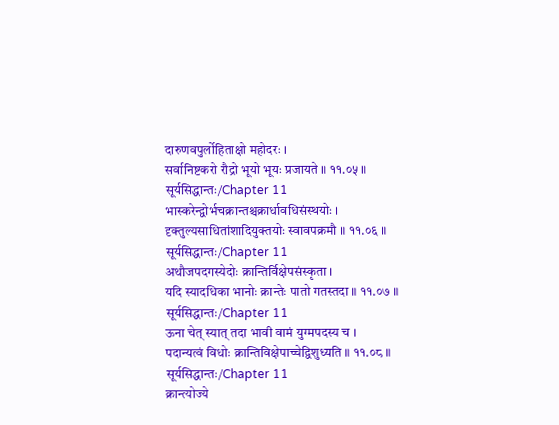दारुणवपुर्लोहिताक्षो महोदरः ।
सर्वानिष्टकरो रौद्रो भूयो भूयः प्रजायते ॥ ११.०५ ॥
सूर्यसिद्धान्तः/Chapter 11
भास्करेन्द्वोर्भचक्रान्तश्चक्रार्धावधिसंस्थयोः ।
दृक्तुल्यसाधितांशादियुक्तयोः स्वावपक्रमौ ॥ ११.०६ ॥
सूर्यसिद्धान्तः/Chapter 11
अथौजपदगस्येदोः क्रान्तिर्विक्षेपसंस्कृता ।
यदि स्यादधिका भानोः क्रान्तेः पातो गतस्तदा ॥ ११.०७ ॥
सूर्यसिद्धान्तः/Chapter 11
ऊना चेत् स्यात् तदा भावी वामं युग्मपदस्य च ।
पदान्यत्वं विधोः क्रान्तिविक्षेपाच्चेद्विशुध्यति ॥ ११.०८ ॥
सूर्यसिद्धान्तः/Chapter 11
क्रान्त्योज्ये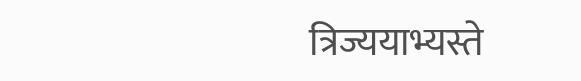त्रिज्ययाभ्यस्ते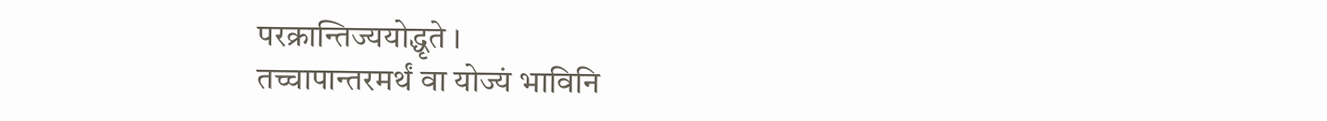परक्रान्तिज्ययोद्धृते ।
तच्चापान्तरमर्थं वा योज्यं भाविनि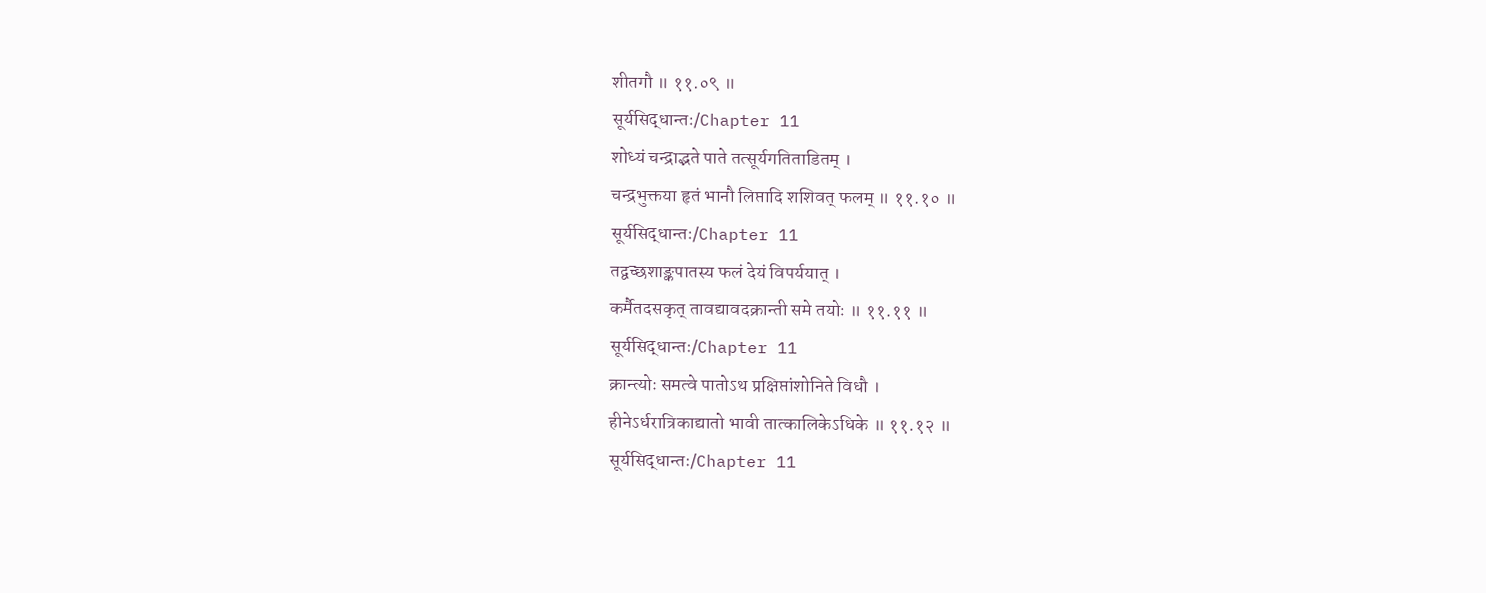शीतगौ ॥ ११.०९ ॥
सूर्यसिद्धान्तः/Chapter 11
शोध्यं चन्द्राद्भते पाते तत्सूर्यगतिताडितम् ।
चन्द्रभुक्तया हृतं भानौ लिप्तादि शशिवत् फलम् ॥ ११.१० ॥
सूर्यसिद्धान्तः/Chapter 11
तद्वच्छशाङ्कपातस्य फलं देयं विपर्ययात् ।
कर्मैतदसकृत् तावद्यावदक्रान्ती समे तयोः ॥ ११.११ ॥
सूर्यसिद्धान्तः/Chapter 11
क्रान्त्योः समत्वे पातोऽथ प्रक्षिप्तांशोनिते विधौ ।
हीनेऽर्धरात्रिकाद्यातो भावी तात्कालिकेऽधिके ॥ ११.१२ ॥
सूर्यसिद्धान्तः/Chapter 11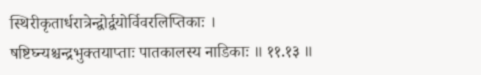स्थिरीकृतार्धरात्रेन्द्वोर्द्वयोर्विवरलिप्तिकाः ।
षष्टिघ्न्यश्चन्द्रभुक्तयाप्ताः पातकालस्य नाडिकाः ॥ ११.१३ ॥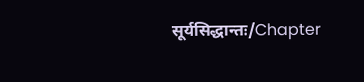सूर्यसिद्धान्तः/Chapter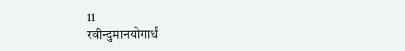11
रवीन्दुमानयोगार्धं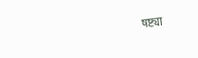षष्ट्या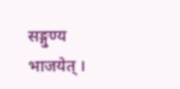सङ्गुण्य भाजयेत् ।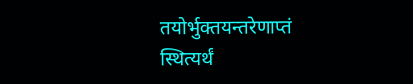तयोर्भुक्तयन्तरेणाप्तं स्थित्यर्थं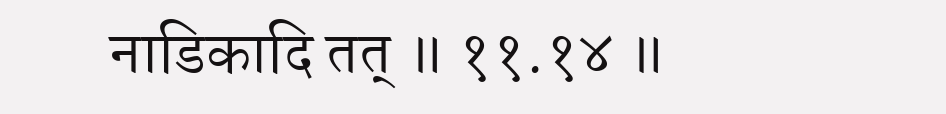नाडिकादि तत् ॥ ११.१४ ॥